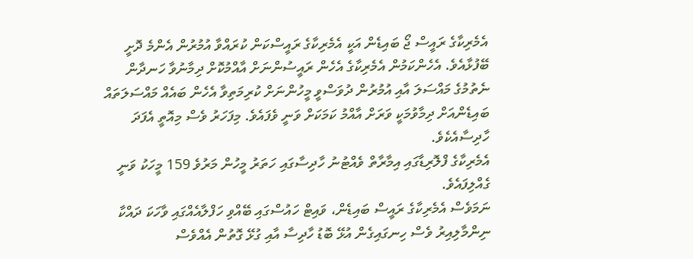އެމެރިކާގެ ރައީސް ޖޯ ބައިޑެން އަކީ އެމެރިކާގެ ރައީސްކަން ކުރައްވާ އުމުރުން އެންމެ ދޮށީ ބޭފުޅާއެވެ. އެހެންކަމުން އެމެރިކާގެ އެހެން ރައީސުންނަށް އާއްމުކޮށް ދިމާނުވާ ހަނދާން ނެތުމުގެ މައްސަލަ އާއި އުމުރުން ދުވަސްވީ މީހުންނަށް ކުރިމަތިވާ އެހެން ބައެއް މައްސަލަތައް ބައިޑެންއަށް ދިމާވުމަކީ ވަރަށް އާއްމު ކަމަކަށް ވަނީ ވެފައެވެ. މިފަހަރު ވެސް މިއޮތީ އެފަދަ ހާދިސާއެކެވެ.
އެމެރިކާގެ ފްލޮރިޑާގައި އިމާރާތް ވެއްޓުނު ހާދިސާގައި ހަތަރު މީހުން މަރުވެ 159 މީހަކު ވަނީ ގެއްލިފައެވެ.
ނަމަވެސް އެމެރިކާގެ ރައީސް ބައިޑެން، ވައިޓް ހައުސްގައި ބޭއްވި ހަފްލާއެއްގައި ވާހަކަ ދައްކާ ނިންމާލިއިރު ވެސް ހިނގައިގެން އުޅޭ ބޮޑު ހާދިސާ އާއި ގުޅޭ ގޮތުން އެއްވެސް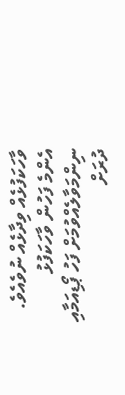ވާހަކަފުޅެއް ވިދާޅެއް ނުވެއެވެ. އެންމެ ފަހުން ވާހަކަފުޅު ނިންމަވާލެއްވުމަށް ފަހު ޕޯޑިއަމާއި ދުރަށް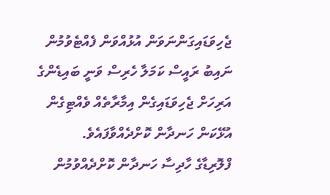ޖެހިވަޑައިގަންނަވަން އުޅުއްވަން ފެއްޓެވުމުން ނައިބު ރައީސް ކަމަލާ ހެރިސް ވަނީ ބައިޑެންގެ އަރިހަށް ޖެހިވަޑައިގެން އިމާރާތެއް ވެއްޓިގެން އުޅޭކަން ހަނދާން ކޮށްދެއްވާފައެވެ.
ފްލޮރިޑާގެ ހާދިސާ ހަނދާން ކޮށްދެއްވުމުން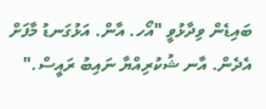ބައިޑެން ވިދާޅުވީ "އޯހ. އާން. އަޅުގަނޑު މާފަށް އެދެން. އާނ ޝުކުރިއްޔާ ނައިބު ރައީސް."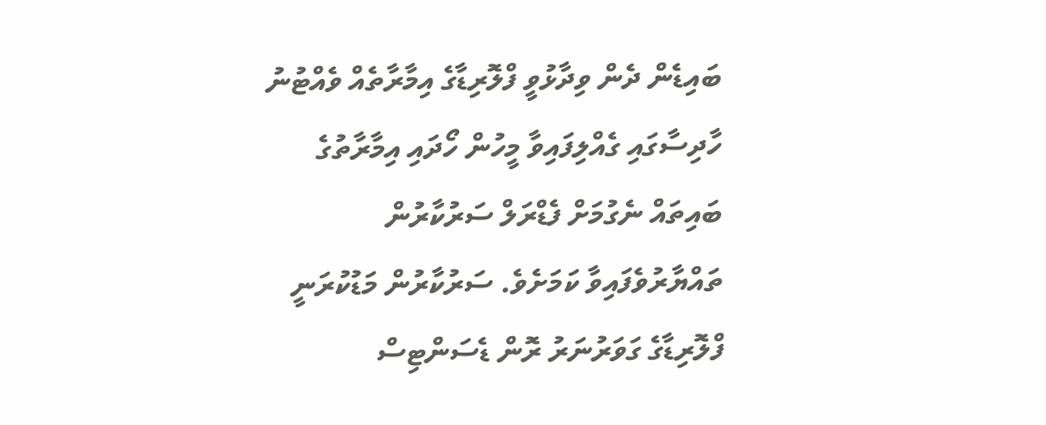ބައިޑެން ދެން ވިދާޅުވީ ފްލޮރިޑާގެ އިމާރާތެއް ވެއްޓުނު ހާދިސާގައި ގެއްލިފައިވާ މީހުން ހޯދައި އިމާރާތުގެ ބައިތައް ނެގުމަށް ފެޑްރަލް ސަރުކާރުން ތައްޔާރުވެފައިވާ ކަމަށެވެ. ސަރުކާރުން މަޑުކުރަނީ ފްލޮރިޑާގެ ގަވަރުނަރު ރޮން ޑެސަންޓިސް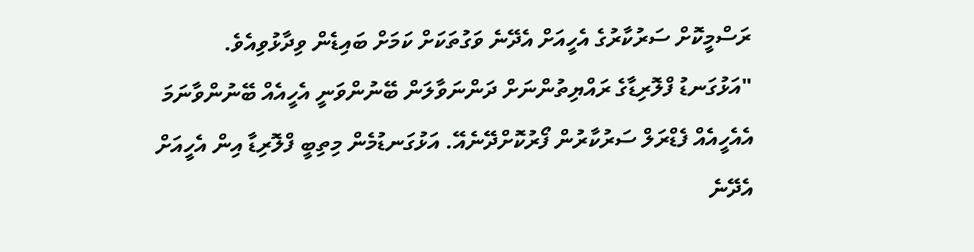ރަސްމީކޮށް ސަރުކާރުގެ އެހީއަށް އެދޭނެ ވަގުތަކަށް ކަމަށް ބައިޑެން ވިދާޅުވިއެވެ.
"އަޅުގަނޑު ފްލޮރިޑާގެ ރައްޔިތުންނަށް ދަންނަވާލަން ބޭނުންވަނީ އެހީއެއް ބޭނުންވާނަމަ އެއެހީއެއް ފެޑްރަލް ސަރުކާރުން ފޯރުކޮށްދޭނެއޭ. އަޅުގަނޑުމެން މިތިބީ ފްލޮރިޑާ އިން އެހީއަށް އެދޭނެ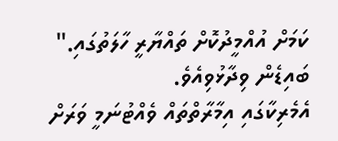ކަމަށް އުއްމީދުކޮށް ތައްޔާރީ ހާލަތުގައި." ބައިޑެން ވިދާޅުވިއެވެ.
އެމެރިކާގައި އިމާރާތްތައް ވެއްޓުނަމީ ވަރަށް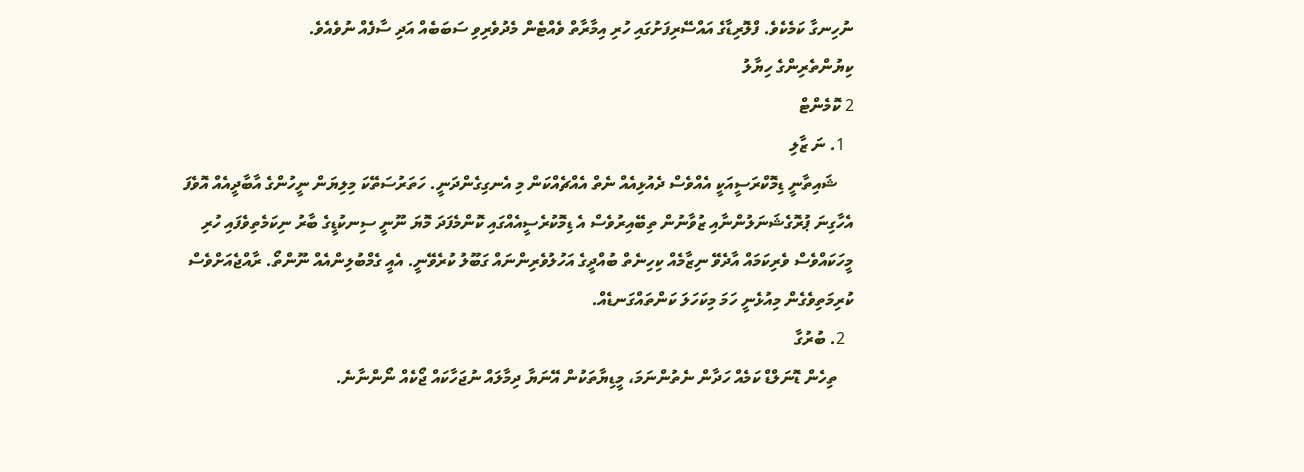ނުހިނގާ ކަމެކެވެ. ފްލޮރިޑާގެ އައްސޭރިފަށުގައި ހުރި އިމާރާތް ވެއްޓެން މެދުވެރިވި ސަބަބެއް އަދި ސާފެއް ނުވެއެވެ.
ކިޔުންތެރިންގެ ހިޔާލު
2 ކޮމެންޓް
  1. ނަ ޒާލި
    ޝައިތާނީ ޑިމޮކްރަސީއަކީ އެއްވެސް ދެއުޅިއެއް ނެތް އެއްޗެއްކަން މި އެނގިގެންދަނީ. ހަތަރުސަތޭކަ މިލިޔަން ނީހުންގެ އާބާދީއެއް އޮވެފަ އެހާގިނަ ޕުރޮގެޝަނަލުންނާއި ޒުވާނުން ތިބޭއިރުވެސް އެ ޑިމޮކުރެސީއެއްގައި ކޮންމެފަދަ މޮޔަ ނޫނީ ސިނކުޑީގެ ބާރު ނިކަމެތިވެފައި ހުރި މީހަކައްވެސް ވެރިކަމައް އާދެވޭ ނިޒާމެއް ކިހިނެތް ބުއްދީގެ އަހުލުވެރިންނައް ގަބޫލު ކުރެވޭނީ. އެއީ ގެމްބުލިންއެއް ނޫންތޯ. ރާއްޖެއަށްވެސް ކުރިމަތިވެގެން މިއުޅެނީ ހަމަ މިކަހަލަ ކަންތައްގަނޑެއް.
  2. ބުރުގާ
    ތިހެން ޑޮނަލްޑް ކަމެއް ހަދާން ނެތުންނަމަ، މީޑިޔާތަކުން އޭނަޔާ ދިމާލައް ނުޖަހާކައް ޖޯކެއް ނޯންނާނެ.